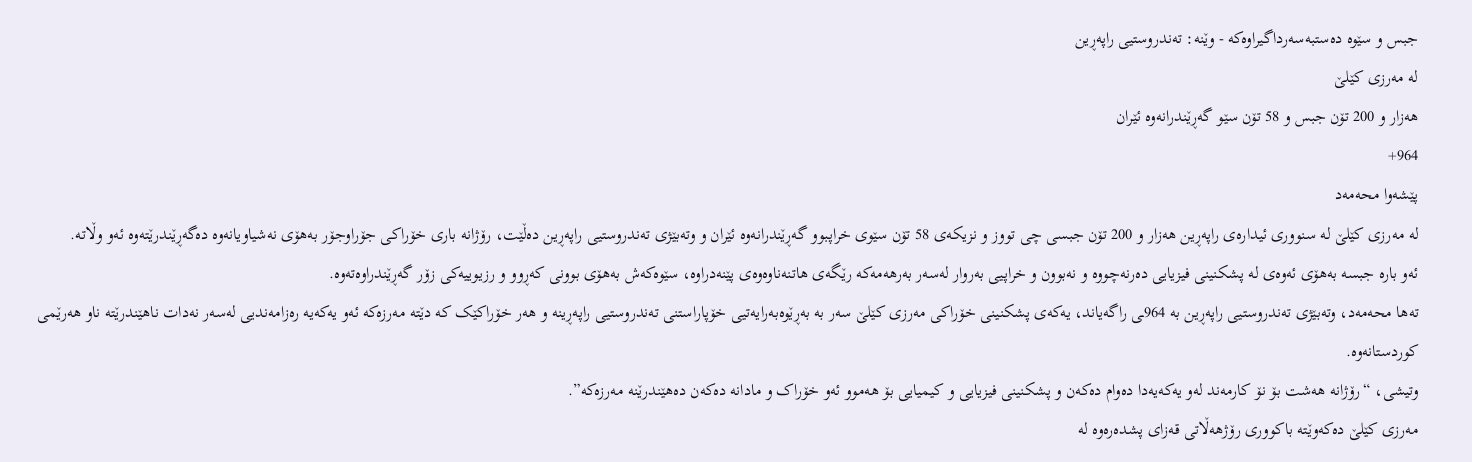جبس و سێوە دەستبەسەرداگیراوەکە - وێنە: تەندروستیی راپەڕین
لە مەرزی کێلێ
هەزار و 200 تۆن جبس و 58 تۆن سێو گەڕێندرانەوە ئێران
964+
پێشەوا محەمەد
لە مەرزی کێلێ لە سنووری ئیدارەی راپەڕین هەزار و 200 تۆن جبسی چی تووز و نزیکەی 58 تۆن سێوی خراپبوو گەڕێندرانەوە ئێران و وتەبێژی تەندروستیی راپەڕین دەڵێت، رۆژانە باری خۆراکی جۆراوجۆر بەهۆی نەشیاویانەوە دەگەڕێندرێتەوە ئەو وڵاتە.
ئەو بارە جبسە بەهۆی ئەوەی لە پشکنینی فیزیایی دەرنەچووە و نەبوون و خراپیی بەروار لەسەر بەرهەمەکە رێگەی هاتنەناوەوەی پێنەدراوە، سێوەکەش بەهۆی بوونی کەڕوو و رزیوییەکی زۆر گەڕێندراوەتەوە.
تەها محەمەد، وتەبێژی تەندروستیی راپەڕین بە 964ـی راگەیاند، یەکەی پشکنینی خۆراکی مەرزی کێلێ سەر بە بەڕێوەبەرایەتیی خۆپاراستنی تەندروستیی راپەڕینە و هەر خۆراکێک کە دێتە مەرزەکە ئەو یەکەیە رەزامەندیی لەسەر نەدات ناهێندرێتە ناو هەرێمی کوردستانەوە.
وتیشی، “رۆژانە هەشت بۆ نۆ کارمەند لەو یەکەیەدا دەوام دەکەن و پشکنینی فیزیایی و کیمیایی بۆ هەموو ئەو خۆراک و مادانە دەکەن دەهێندرێنە مەرزەکە”.
مەرزی کێلێ دەکەوێتە باکووری رۆژھەڵاتی قەزای پشدەرەوە لە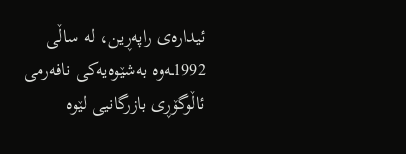ئیدارەی راپەڕین، لە ساڵی 1992ـەوە بەشێوەیەکی نافەرمی ئاڵوگۆڕی بازرگانیی لێوە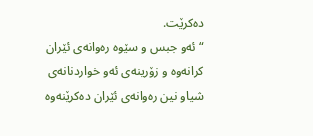دەکرێت.
“ئەو جبس و سێوە رەوانەی ئێران کرانەوە و زۆرینەی ئەو خواردنانەی شیاو نین رەوانەی ئێران دەکرێنەوە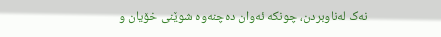نەک لەناوبردن، چونکە ئەوان دەچنەوە شوێنی خۆیان و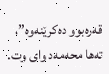قەرەبوو دەکرێنەوە”، تەها محەمەد وای وت.